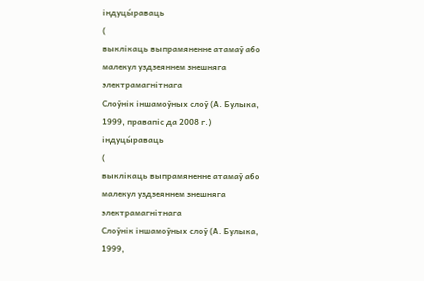індуцы́раваць
(
выклікаць выпрамяненне атамаў або малекул уздзеяннем знешняга электрамагнітнага
Слоўнік іншамоўных слоў (А. Булыка, 1999, правапіс да 2008 г.)
індуцы́раваць
(
выклікаць выпрамяненне атамаў або малекул уздзеяннем знешняга электрамагнітнага
Слоўнік іншамоўных слоў (А. Булыка, 1999,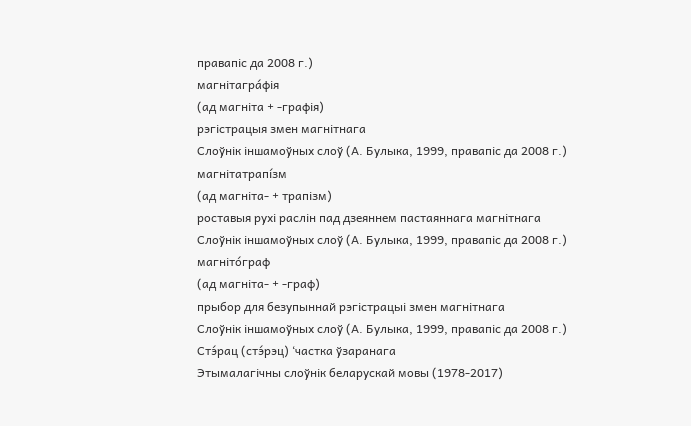правапіс да 2008 г.)
магнітагра́фія
(ад магніта + -графія)
рэгістрацыя змен магнітнага
Слоўнік іншамоўных слоў (А. Булыка, 1999, правапіс да 2008 г.)
магнітатрапі́зм
(ад магніта- + трапізм)
роставыя рухі раслін пад дзеяннем пастаяннага магнітнага
Слоўнік іншамоўных слоў (А. Булыка, 1999, правапіс да 2008 г.)
магніто́граф
(ад магніта- + -граф)
прыбор для безупыннай рэгістрацыі змен магнітнага
Слоўнік іншамоўных слоў (А. Булыка, 1999, правапіс да 2008 г.)
Стэ́рац (стэ́рэц) ‘частка ўзаранага
Этымалагічны слоўнік беларускай мовы (1978-2017)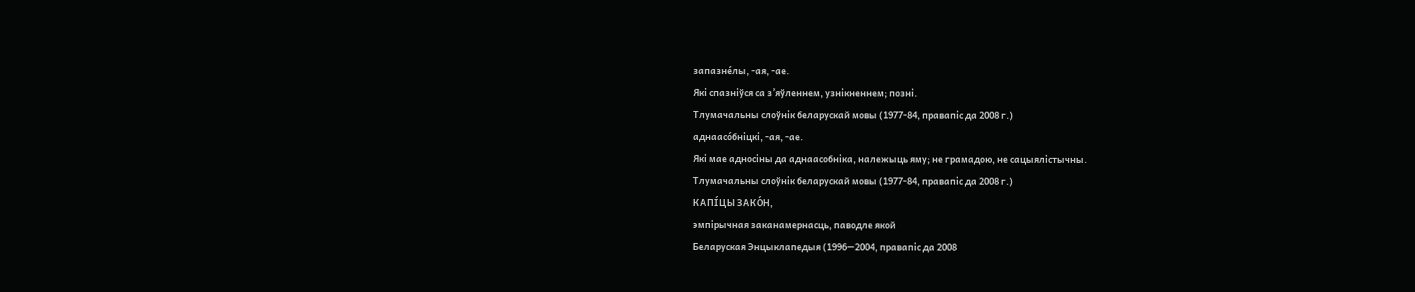запазне́лы, ‑ая, ‑ае.
Які спазніўся са з’яўленнем, узнікненнем; позні.
Тлумачальны слоўнік беларускай мовы (1977-84, правапіс да 2008 г.)
аднаасо́бніцкі, ‑ая, ‑ае.
Які мае адносіны да аднаасобніка, належыць яму; не грамадою, не сацыялістычны.
Тлумачальны слоўнік беларускай мовы (1977-84, правапіс да 2008 г.)
КАПІ́ЦЫ ЗАКО́Н,
эмпірычная заканамернасць, паводле якой
Беларуская Энцыклапедыя (1996—2004, правапіс да 2008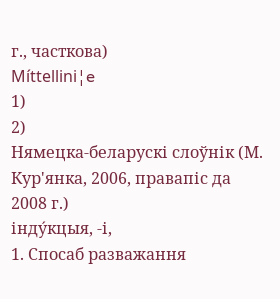г., часткова)
Míttellini¦e
1)
2)
Нямецка-беларускі слоўнік (М. Кур'янка, 2006, правапіс да 2008 г.)
інду́кцыя, -і,
1. Спосаб разважання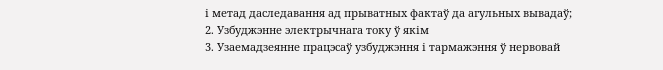і метад даследавання ад прыватных фактаў да агульных вывадаў;
2. Узбуджэнне электрычнага току ў якім
3. Узаемадзеянне працэсаў узбуджэння і тармажэння ў нервовай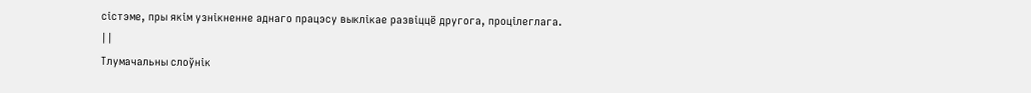сістэме, пры якім узнікненне аднаго працэсу выклікае развіццё другога, процілеглага.
||
Тлумачальны слоўнік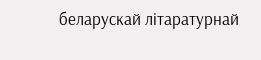беларускай літаратурнай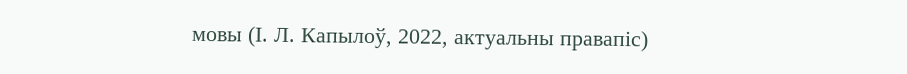мовы (І. Л. Капылоў, 2022, актуальны правапіс)